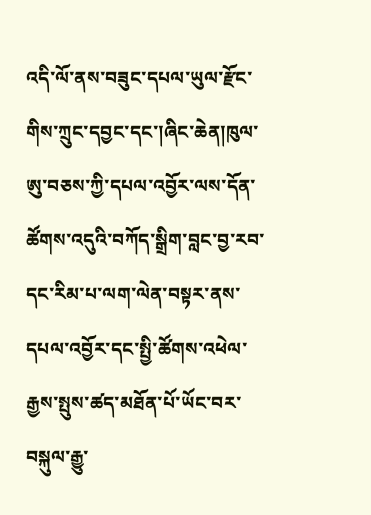འདི་ལོ་ནས་བཟུང་དཔལ་ཡུལ་རྫོང་གིས་ཀྲུང་དབྱང་དང་།ཞིང་ཆེན།ཁུལ་ཨུ་བཅས་ཀྱི་དཔལ་འབྱོར་ལས་དོན་ཚོགས་འདུའི་བཀོད་སྒྲིག་བླང་བྱ་རབ་དང་རིམ་པ་ལག་ལེན་བསྟར་ནས་དཔལ་འབྱོར་དང་སྤྱི་ཚོགས་འཕེལ་རྒྱས་སྤུས་ཚད་མཐོན་པོ་ཡོང་བར་བསྐུལ་རྒྱུ་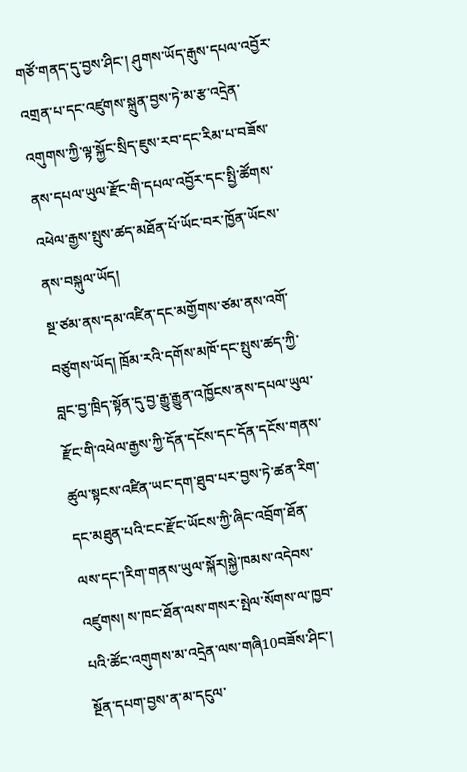གཙོ་གནད་དུ་བྱས་ཤིང་། ཤུགས་ཡོད་རྒུས་དཔལ་འབྱོར་འགྲན་པ་དང་འཛུགས་སྐྲུན་བྱས་ཏེ་མ་རྩ་འདྲེན་འགུགས་ཀྱི་ལྟ་སྐྱོང་སྲིད་ཇུས་རབ་དང་རིམ་པ་བཟོས་ནས་དཔལ་ཡུལ་རྫོང་གི་དཔལ་འབྱོར་དང་སྤྱི་ཚོགས་འཕེལ་རྒྱས་སྤུས་ཚད་མཐོན་པོ་ཡོང་བར་ཁྱོན་ཡོངས་ནས་བསྐུལ་ཡོད།
སྔ་ཙམ་ནས་དམ་འཛིན་དང་མགྱོགས་ཙམ་ནས་འགོ་བཙུགས་ཡོད། ཁྲོམ་རའི་དགོས་མཁོ་དང་སྤུས་ཚད་ཀྱི་བླང་བྱ་ཁྲིད་སྟོན་དུ་བྱ་རྒྱུ་རྒྱུན་འཁྱོངས་ནས་དཔལ་ཡུལ་རྫོང་གི་འཕེལ་རྒྱས་ཀྱི་དོན་དངོས་དང་དོན་དངོས་གནས་ཚུལ་སྟངས་འཛིན་ཡང་དག་ཐུབ་པར་བྱས་ཏེ་ཚན་རིག་དང་མཐུན་པའི་ངང་རྫོང་ཡོངས་ཀྱི་ཞིང་འབྲོག་ཐོན་ལས་དང་།རིག་གནས་ཡུལ་སྐོར།སྐྱེ་ཁམས་འདེབས་འཛུགས། ས་ཁང་ཐོན་ལས་གསར་སྤེལ་སོགས་ལ་ཁྱབ་པའི་ཚོང་འགུགས་མ་འདྲེན་ལས་གཞི10བཟོས་ཤིང་། སྔོན་དཔག་བྱས་ན་མ་དངུལ་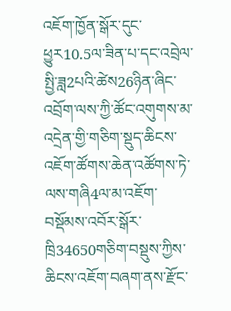འཇོག་ཁྱོན་སྒོར་དུང་ཕྱུར10.5ལ་ཟིན་པ་དང་འབྲེལ་སྤྱི་ཟླ2པའི་ཚེས26ཉིན་ཞིང་འབྲོག་ལས་ཀྱི་ཚོང་འགུགས་མ་འདྲེན་གྱི་གཅིག་སྡུད་ཆིངས་འཇོག་ཚོགས་ཆེན་འཚོགས་ཏེ་ལས་གཞི4ལ་མ་འཇོག་བསྡོམས་འབོར་སྒོར་ཁྲི34650གཅིག་བསྡུས་ཀྱིས་ཆིངས་འཇོག་བཞག་ནས་རྫོང་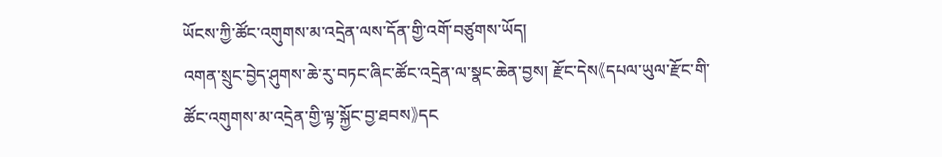ཡོངས་ཀྱི་ཚོང་འགུགས་མ་འདྲེན་ལས་དོན་གྱི་འགོ་བཙུགས་ཡོད།
འགན་སྲུང་བྱེད་ཤུགས་ཆེ་རུ་བཏང་ཞིང་ཚོང་འདྲེན་ལ་སྣང་ཆེན་བྱས། རྫོང་དེས《དཔལ་ཡུལ་རྫོང་གི་ཚོང་འགུགས་མ་འདྲེན་གྱི་ལྟ་སྐྱོང་བྱ་ཐབས》དང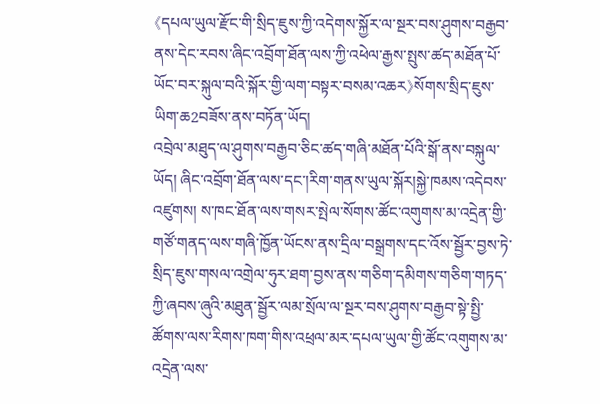《དཔལ་ཡུལ་རྫོང་གི་སྲིད་ཇུས་ཀྱི་འདེགས་སྐྱོར་ལ་སྔར་བས་ཤུགས་བརྒྱབ་ནས་དེང་རབས་ཞིང་འབྲོག་ཐོན་ལས་ཀྱི་འཕེལ་རྒྱས་སྤུས་ཚད་མཐོན་པོ་ཡོང་བར་སྐུལ་བའི་སྐོར་གྱི་ལག་བསྟར་བསམ་འཆར》སོགས་སྲིད་ཇུས་ཡིག་ཆ2བཟོས་ནས་བཏོན་ཡོད།
འབྲེལ་མཐུད་ལ་ཤུགས་བརྒྱབ་ཅིང་ཚད་གཞི་མཐོན་པོའི་སྒོ་ནས་བསྐུལ་ཡོད། ཞིང་འབྲོག་ཐོན་ལས་དང་།རིག་གནས་ཡུལ་སྐོར།སྐྱེ་ཁམས་འདེབས་འཛུགས། ས་ཁང་ཐོན་ལས་གསར་སྤེལ་སོགས་ཚོང་འགུགས་མ་འདྲེན་གྱི་གཙོ་གནད་ལས་གཞི་ཁྱོན་ཡོངས་ནས་དྲིལ་བསྒྲགས་དང་འོས་སྦྱོར་བྱས་ཏེ་སྲིད་ཇུས་གསལ་འགྲེལ་ཧུར་ཐག་བྱས་ནས་གཅིག་དམིགས་གཅིག་གཏད་ཀྱི་ཞབས་ཞུའི་མཐུན་སྦྱོར་ལམ་སྲོལ་ལ་སྔར་བས་ཤུགས་བརྒྱབ་སྟེ་སྤྱི་ཚོགས་ལས་རིགས་ཁག་གིས་འཕྲལ་མར་དཔལ་ཡུལ་གྱི་ཚོང་འགུགས་མ་འདྲེན་ལས་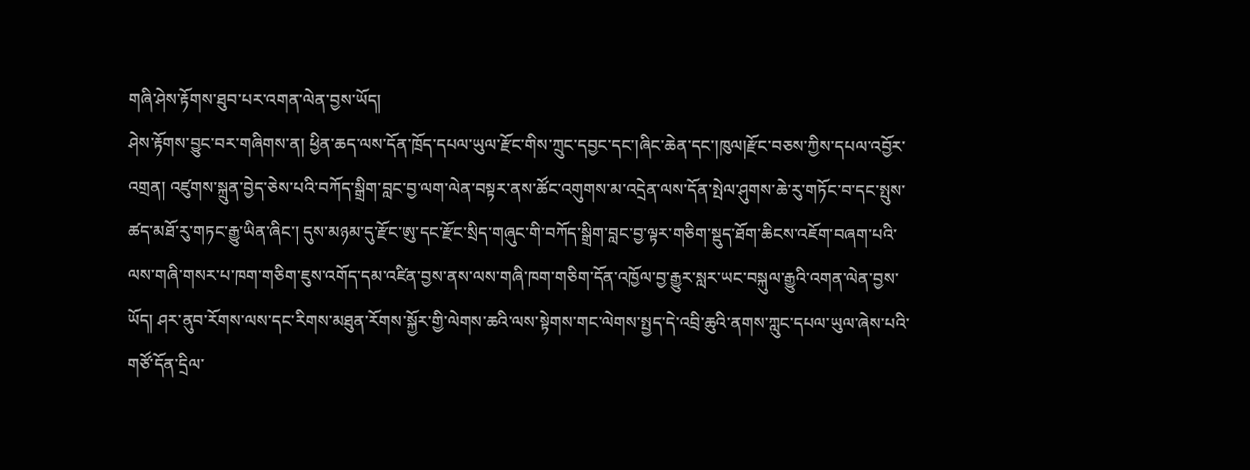གཞི་ཤེས་རྟོགས་ཐུབ་པར་འགན་ལེན་བྱས་ཡོད།
ཤེས་རྟོགས་བྱུང་བར་གཞིགས་ན། ཕྱིན་ཆད་ལས་དོན་ཁྲོད་དཔལ་ཡུལ་རྫོང་གིས་ཀྲུང་དབྱང་དང་།ཞིང་ཆེན་དང་།ཁུལ།རྫོང་བཅས་ཀྱིས་དཔལ་འབྱོར་འགྲན། འཛུགས་སྐྲུན་བྱེད་ཅེས་པའི་བཀོད་སྒྲིག་བླང་བྱ་ལག་ལེན་བསྟར་ནས་ཚོང་འགུགས་མ་འདྲེན་ལས་དོན་སྤེལ་ཤུགས་ཆེ་རུ་གཏོང་བ་དང་སྤུས་ཚད་མཐོ་རུ་གཏང་རྒྱུ་ཡིན་ཞིང་། དུས་མཉམ་དུ་རྫོང་ཨུ་དང་རྫོང་སྲིད་གཞུང་གི་བཀོད་སྒྲིག་བླང་བྱ་ལྟར་གཅིག་སྡུད་ཐོག་ཆིངས་འཇོག་བཞག་པའི་ལས་གཞི་གསར་པ་ཁག་གཅིག་ཇུས་འགོད་དམ་འཛིན་བྱས་ནས་ལས་གཞི་ཁག་གཅིག་དོན་འཁྱོལ་བྱ་རྒྱུར་སླར་ཡང་བསྐུལ་རྒྱུའི་འགན་ལེན་བྱས་ཡོད། ཤར་ནུབ་རོགས་ལས་དང་རིགས་མཐུན་རོགས་སྐྱོར་གྱི་ལེགས་ཆའི་ལས་སྟེགས་གང་ལེགས་སྤྱད་དེ་འབྲི་ཆུའི་ནགས་ཀླུང་དཔལ་ཡུལ་ཞེས་པའི་གཙོ་དོན་དྲིལ་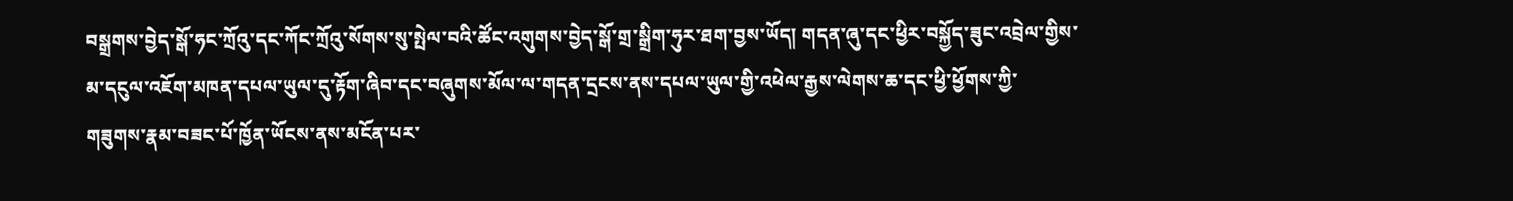བསྒྲགས་བྱེད་སྒོ་ཧང་ཀྲོའུ་དང་ཀོང་ཀྲོའུ་སོགས་སུ་སྤེལ་བའི་ཚོང་འགུགས་བྱེད་སྒོ་གྲ་སྒྲིག་ཧུར་ཐག་བྱས་ཡོད། གདན་ཞུ་དང་ཕྱིར་བསྐྱོད་ཟུང་འབྲེལ་གྱིས་མ་དངུལ་འཇོག་མཁན་དཔལ་ཡུལ་དུ་རྟོག་ཞིབ་དང་བཞུགས་མོལ་ལ་གདན་དྲངས་ནས་དཔལ་ཡུལ་གྱི་འཕེལ་རྒྱས་ལེགས་ཆ་དང་ཕྱི་ཕྱོགས་ཀྱི་གཟུགས་རྣམ་བཟང་པོ་ཁྱོན་ཡོངས་ནས་མངོན་པར་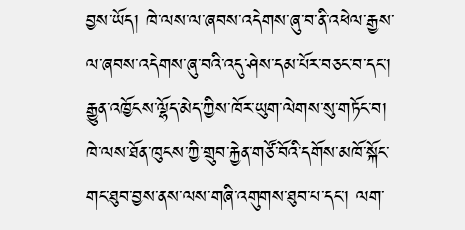བྱས་ཡོད། ཁེ་ལས་ལ་ཞབས་འདེགས་ཞུ་བ་ནི་འཕེལ་རྒྱས་ལ་ཞབས་འདེགས་ཞུ་བའི་འདུ་ཤེས་དམ་པོར་བཅང་བ་དང་། རྒྱུན་འཁྱོངས་ལྷོད་མེད་ཀྱིས་ཁོར་ཡུག་ལེགས་སུ་གཏོང་བ། ཁེ་ལས་ཐོན་ཁུངས་ཀྱི་གྲུབ་རྐྱེན་གཙོ་བོའི་དགོས་མཁོ་སྐོང་གང་ཐུབ་བྱས་ནས་ལས་གཞི་འགུགས་ཐུབ་པ་དང་། ལག་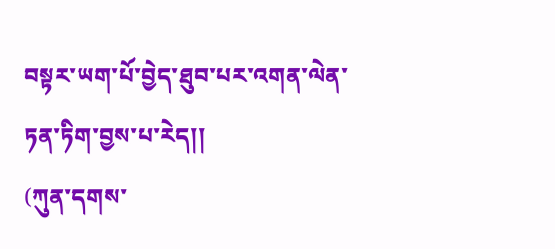བསྟར་ཡག་པོ་བྱེད་ཐུབ་པར་འགན་ལེན་ཏན་ཏིག་བྱས་པ་རེད།།
(ཀུན་དགས་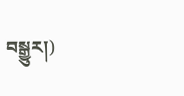བསྒྱུར།)